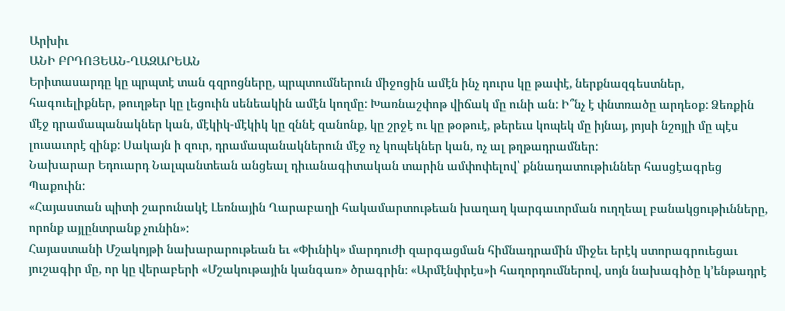Արխիւ
ԱՆԻ ԲՐԴՈՅԵԱՆ-ՂԱԶԱՐԵԱՆ
Երիտասարդը կը պրպտէ տան գզրոցները, պրպտումներուն միջոցին ամէն ինչ դուրս կը թափէ, ներքնազգեստներ, հագուելիքներ, թուղթեր կը լեցուին սենեակին ամէն կողմը: Խառնաշփոթ վիճակ մը ունի ան: Ի՞նչ է փնտռածը արդեօք: Ձեռքին մէջ դրամապանակներ կան, մէկիկ-մէկիկ կը զննէ զանոնք, կը շրջէ ու կը թօթուէ, թերեւս կոպեկ մը իյնայ, յոյսի նշոյլի մը պէս լուսաւորէ զինք: Սակայն ի զուր, դրամապանակներուն մէջ ոչ կոպեկներ կան, ոչ ալ թղթադրամներ:
Նախարար Եդուարդ Նալպանտեան անցեալ դիւանագիտական տարին ամփոփելով՝ քննադատութիւններ հասցէագրեց Պաքուին:
«Հայաստան պիտի շարունակէ Լեռնային Ղարաբաղի հակամարտութեան խաղաղ կարգաւորման ուղղեալ բանակցութիւնները, որոնք այլընտրանք չունին»:
Հայաստանի Մշակոյթի նախարարութեան եւ «Փիւնիկ» մարդուժի զարգացման հիմնադրամին միջեւ երէկ ստորագրուեցաւ յուշագիր մը, որ կը վերաբերի «Մշակութային կանգառ» ծրագրին։ «Արմէնփրէս»ի հաղորդումներով, սոյն նախագիծը կ՚ենթադրէ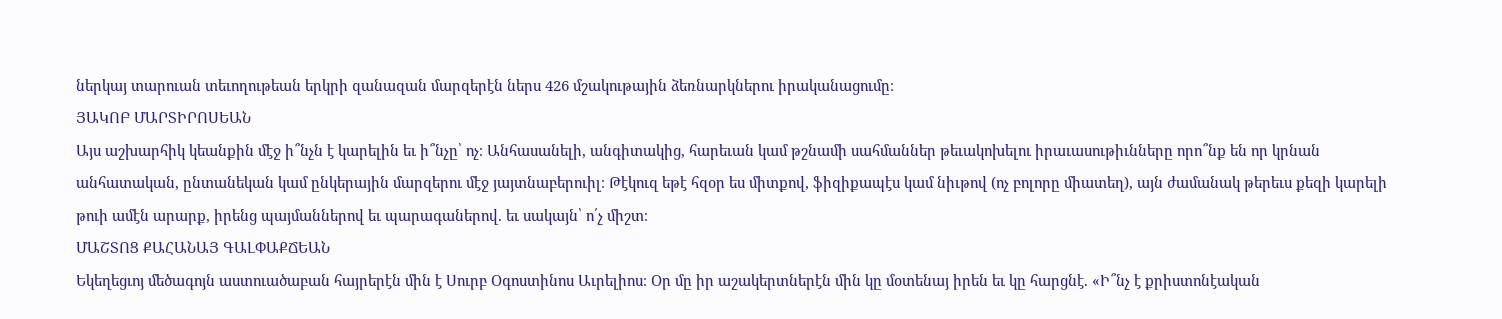ներկայ տարուան տեւողութեան երկրի զանազան մարզերէն ներս 426 մշակութային ձեռնարկներու իրականացումը։
ՅԱԿՈԲ ՄԱՐՏԻՐՈՍԵԱՆ
Այս աշխարհիկ կեանքին մէջ ի՞նչն է կարելին եւ ի՞նչը՝ ոչ։ Անհասանելի, անգիտակից, հարեւան կամ թշնամի սահմաններ թեւակոխելու իրաւասութիւնները որո՞նք են որ կրնան անհատական, ընտանեկան կամ ընկերային մարզերու մէջ յայտնաբերուիլ։ Թէկուզ եթէ հզօր ես միտքով, ֆիզիքապէս կամ նիւթով (ոչ բոլորը միատեղ), այն ժամանակ թերեւս քեզի կարելի թուի ամէն արարք, իրենց պայմաններով եւ պարագաներով. եւ սակայն՝ ո՛չ միշտ։
ՄԱՇՏՈՑ ՔԱՀԱՆԱՅ ԳԱԼՓԱՔՃԵԱՆ
Եկեղեցւոյ մեծագոյն աստուածաբան հայրերէն մին է Սուրբ Օգոստինոս Աւրելիոս։ Օր մը իր աշակերտներէն մին կը մօտենայ իրեն եւ կը հարցնէ. «Ի՞նչ է քրիստոնէական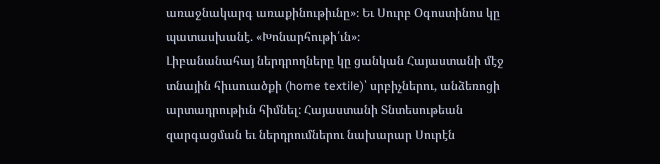առաջնակարգ առաքինութիւնը»։ Եւ Սուրբ Օգոստինոս կը պատասխանէ. «Խոնարհութի՛ւն»։
Լիբանանահայ ներդրողները կը ցանկան Հայաստանի մէջ տնային հիւսուածքի (home textile)՝ սրբիչներու, անձեռոցի արտադրութիւն հիմնել: Հայաստանի Տնտեսութեան զարգացման եւ ներդրումներու նախարար Սուրէն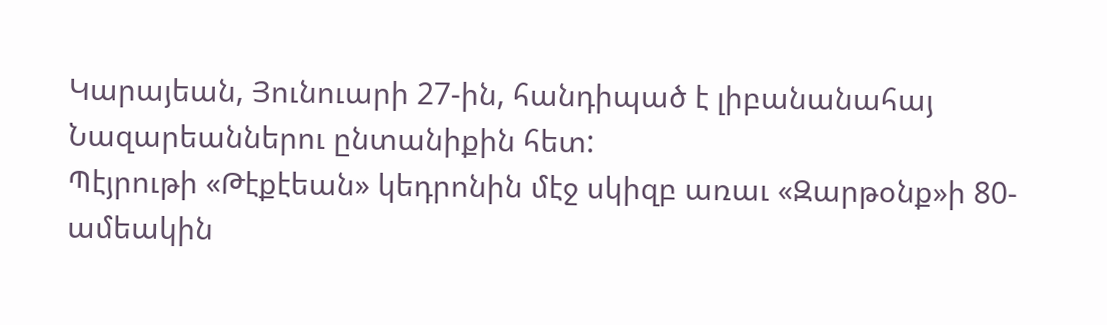Կարայեան, Յունուարի 27-ին, հանդիպած է լիբանանահայ Նազարեաններու ընտանիքին հետ:
Պէյրութի «Թէքէեան» կեդրոնին մէջ սկիզբ առաւ «Զարթօնք»ի 80-ամեակին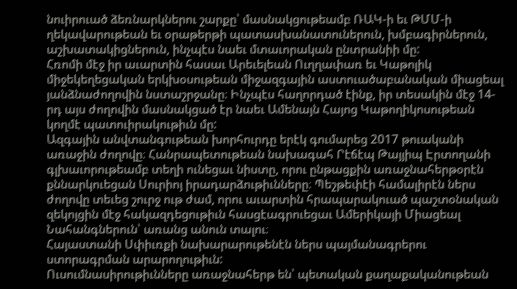նուիրուած ձեռնարկներու շարքը՝ մասնակցութեամբ ՌԱԿ-ի եւ ԹՄՄ-ի ղեկավարութեան եւ օրաթերթի պատասխանատուներուն, խմբագիրներուն, աշխատակիցներուն, ինչպէս նաեւ մտաւորական ընտրանիի մը:
Հռոմի մէջ իր աւարտին հասաւ Արեւելեան Ուղղափառ եւ Կաթոլիկ միջեկեղեցական երկխօսութեան միջազգային աստուածաբանական միացեալ յանձնաժողովին նստաշրջանը։ Ինչպէս հաղորդած էինք, իր տեսակին մէջ 14-րդ այս ժողովին մասնակցած էր նաեւ Ամենայն Հայոց Կաթողիկոսութեան կողմէ պատուիրակութիւն մը:
Ազգային անվտանգութեան խորհուրդը երէկ գումարեց 2017 թուականի առաջին ժողովը։ Հանրապետութեան նախագահ Րէճէպ Թայյիպ Էրտողանի գլխաւորութեամբ տեղի ունեցաւ նիստը, որու ընթացքին առաջնահերթօրէն քննարկուեցան Սուրիոյ իրադարձութիւնները։ Պեշթեփէի համալիրէն ներս ժողովը տեւեց շուրջ ութ ժամ, որու աւարտին հրապարակուած պաշտօնական զեկոյցին մէջ հակազդեցութիւն հասցէագրուեցաւ Ամերիկայի Միացեալ Նահանգներուն՝ առանց անուն տալու։
Հայաստանի Սփիւռքի նախարարութենէն ներս պայմանագրերու ստորագրման արարողութիւն:
Ուսումնասիրութիւնները առաջնահերթ են՝ պետական քաղաքականութեան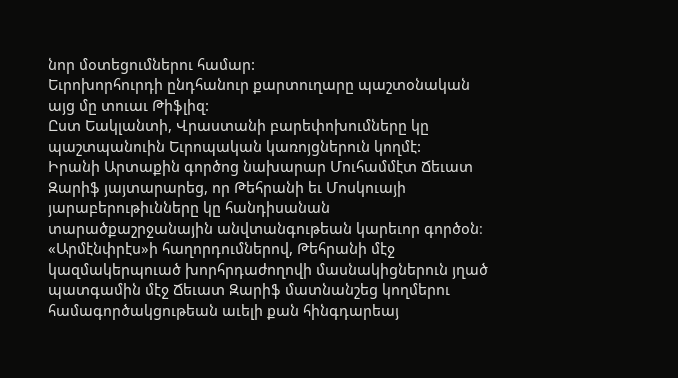նոր մօտեցումներու համար:
Եւրոխորհուրդի ընդհանուր քարտուղարը պաշտօնական այց մը տուաւ Թիֆլիզ:
Ըստ Եակլանտի, Վրաստանի բարեփոխումները կը պաշտպանուին Եւրոպական կառոյցներուն կողմէ:
Իրանի Արտաքին գործոց նախարար Մուհամմէտ Ճեւատ Զարիֆ յայտարարեց, որ Թեհրանի եւ Մոսկուայի յարաբերութիւնները կը հանդիսանան տարածքաշրջանային անվտանգութեան կարեւոր գործօն։ «Արմէնփրէս»ի հաղորդումներով, Թեհրանի մէջ կազմակերպուած խորհրդաժողովի մասնակիցներուն յղած պատգամին մէջ Ճեւատ Զարիֆ մատնանշեց կողմերու համագործակցութեան աւելի քան հինգդարեայ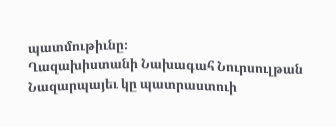պատմութիւնը։
Ղազախիստանի Նախագահ Նուրսուլթան Նազարպայեւ կը պատրաստուի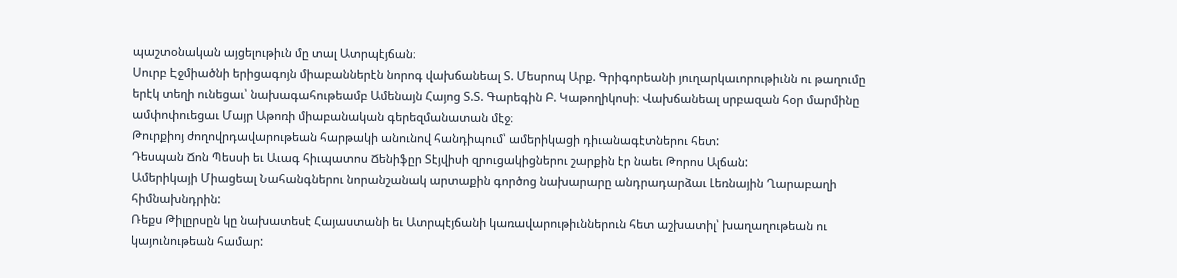պաշտօնական այցելութիւն մը տալ Ատրպէյճան։
Սուրբ Էջմիածնի երիցագոյն միաբաններէն նորոգ վախճանեալ Տ. Մեսրոպ Արք. Գրիգորեանի յուղարկաւորութիւնն ու թաղումը երէկ տեղի ունեցաւ՝ նախագահութեամբ Ամենայն Հայոց Տ.Տ. Գարեգին Բ. Կաթողիկոսի։ Վախճանեալ սրբազան հօր մարմինը ամփոփուեցաւ Մայր Աթոռի միաբանական գերեզմանատան մէջ։
Թուրքիոյ ժողովրդավարութեան հարթակի անունով հանդիպում՝ ամերիկացի դիւանագէտներու հետ:
Դեսպան Ճոն Պեսսի եւ Աւագ հիւպատոս Ճենիֆըր Տէյվիսի զրուցակիցներու շարքին էր նաեւ Թորոս Ալճան:
Ամերիկայի Միացեալ Նահանգներու նորանշանակ արտաքին գործոց նախարարը անդրադարձաւ Լեռնային Ղարաբաղի հիմնախնդրին:
Ռեքս Թիլըրսըն կը նախատեսէ Հայաստանի եւ Ատրպէյճանի կառավարութիւններուն հետ աշխատիլ՝ խաղաղութեան ու կայունութեան համար: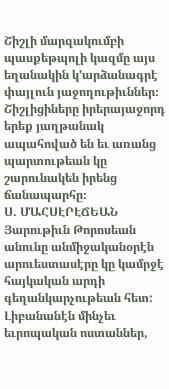Շիշլի մարզակումբի պասքեթպոլի կազմը այս եղանակին կ՚արձանագրէ փայլուն յաջողութիւններ։ Շիշլիցիները իրերայաջորդ երեք յաղթանակ ապահոված են եւ առանց պարտութեան կը շարունակեն իրենց ճանապարհը։
Ս. ՄԱՀՍԷՐԷՃԵԱՆ
Յարութիւն Թորոսեան անունը անմիջականօրէն արուեստասէրը կը կամրջէ հայկական արդի գեղանկարչութեան հետ: Լիբանանէն մինչեւ եւրոպական ոստաններ,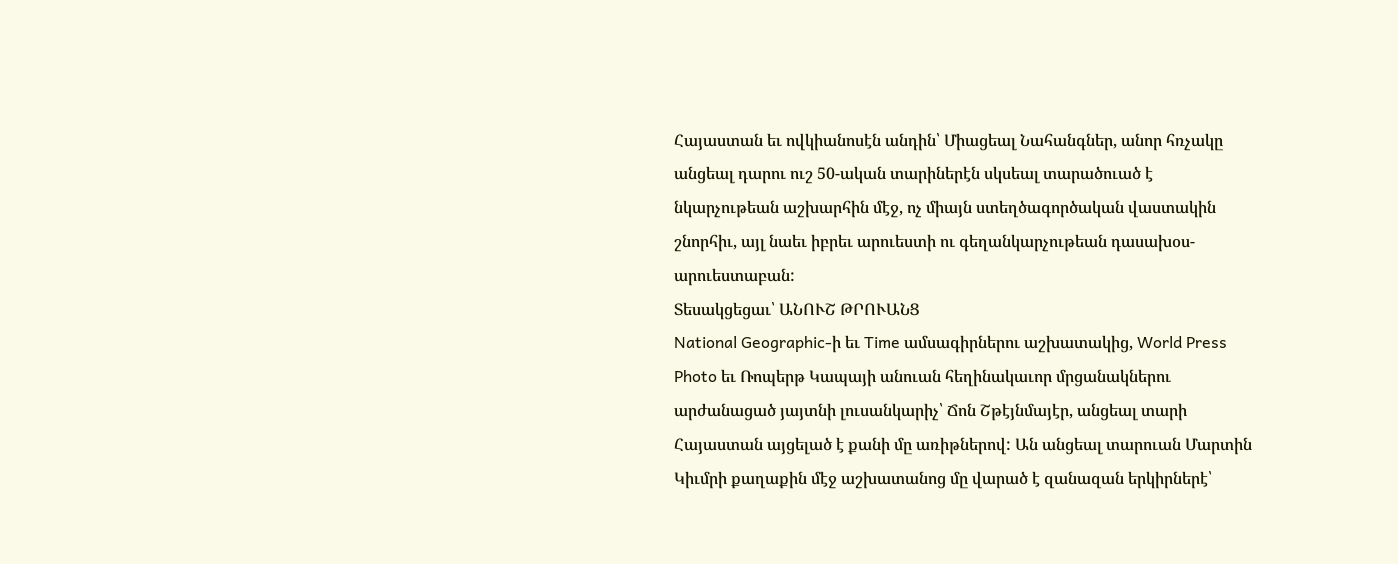Հայաստան եւ ովկիանոսէն անդին՝ Միացեալ Նահանգներ, անոր հռչակը անցեալ դարու ուշ 50-ական տարիներէն սկսեալ տարածուած է նկարչութեան աշխարհին մէջ, ոչ միայն ստեղծագործական վաստակին շնորհիւ, այլ նաեւ իբրեւ արուեստի ու գեղանկարչութեան դասախօս-արուեստաբան:
Տեսակցեցաւ՝ ԱՆՈՒՇ ԹՐՈՒԱՆՑ
National Geographic-ի եւ Time ամսագիրներու աշխատակից, World Press Photo եւ Ռոպերթ Կապայի անուան հեղինակաւոր մրցանակներու արժանացած յայտնի լուսանկարիչ՝ Ճոն Շթէյնմայէր, անցեալ տարի Հայաստան այցելած է քանի մը առիթներով: Ան անցեալ տարուան Մարտին Կիւմրի քաղաքին մէջ աշխատանոց մը վարած է զանազան երկիրներէ՝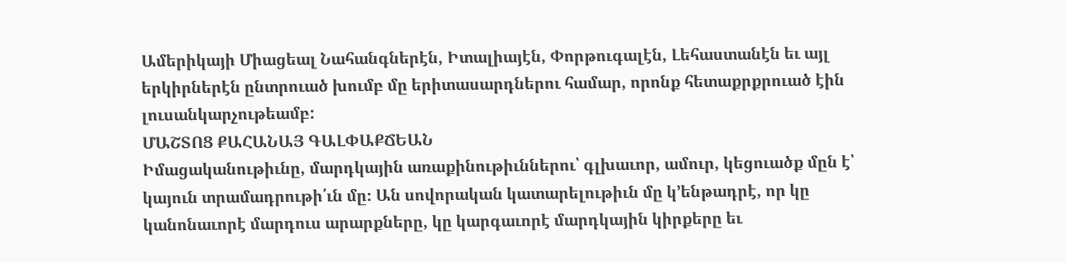Ամերիկայի Միացեալ Նահանգներէն, Իտալիայէն, Փորթուգալէն, Լեհաստանէն եւ այլ երկիրներէն ընտրուած խումբ մը երիտասարդներու համար, որոնք հետաքրքրուած էին լուսանկարչութեամբ:
ՄԱՇՏՈՑ ՔԱՀԱՆԱՅ ԳԱԼՓԱՔՃԵԱՆ
Իմացականութիւնը, մարդկային առաքինութիւններու՝ գլխաւոր, ամուր, կեցուածք մըն է՝ կայուն տրամադրութի՛ւն մը։ Ան սովորական կատարելութիւն մը կ՚ենթադրէ, որ կը կանոնաւորէ մարդուս արարքները, կը կարգաւորէ մարդկային կիրքերը եւ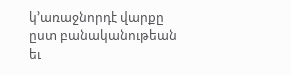կ՚առաջնորդէ վարքը ըստ բանականութեան եւ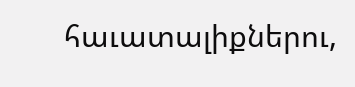հաւատալիքներու,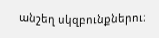անշեղ սկզբունքներու։